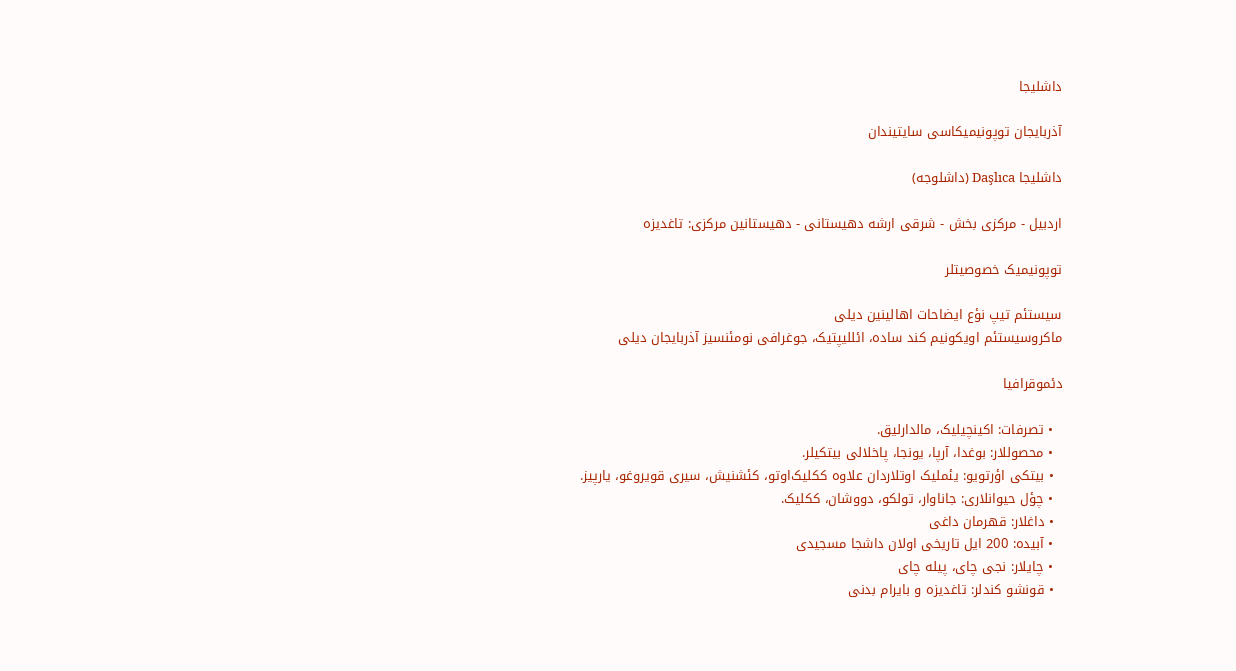داشلیجا

آذربایجان توپونیمیکاسی سایتیندان

داشلیجا Daşlıca (داشلوجه)

اردبیل - مرکزی بخش - شرقی ارشه دهیستانی - دهیستانین مرکزی: تاغدیزه

توپونیمیک خصوصیتلر

سیستئم تیپ نؤع ایضاحات اهالینین دیلی
ماکروسیستئم اویکونیم کند ساده، ائللیپتیک، جوغرافی نومئنسیز آذربایجان دیلی

دئموقرافیا

  • تصرفات: اکینچیلیک، مالدارلیق.
  • محصوللار: بوغدا، آرپا، یونجا، پاخلالی بیتکیلر.
  • بیتکی اؤرتویو: یئملیک اوتلاردان علاوه ککلیک‌اوتو، کئشنیش، سیری قویروغو، یارپیز.
  • چؤل حیوانلاری: جاناوار، تولکو، دووشان، ککلیک.
  • داغلار: قهرمان داغی
  • آبیده: 200 ایل تاریخی اولان داشجا مسجیدی
  • چایلار: نجی چای، پیله چای
  • قونشو کندلر: تاغدیزه و بایرام بدنی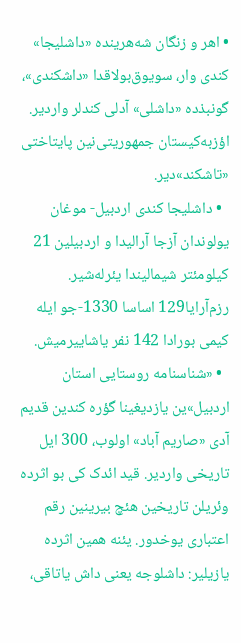• اهر و زنگان شه‌هرینده «داشلیجا» کندی وار، سویوق‌بولاقدا «داشکندی»، گونبذده «داشلی» آدلی کندلر واردیر. اؤزبه‌کیستان جمهوریتی‌نین پایتاختی «تاشکند»دیر.
  • داشلیجا کندی اردبیل- موغان یولوندان آزجا آرالیدا و اردبیلین 21 کیلومئتر شیمالیندا یئرله‌شیر. رزم‌آرایا129 اساسا 1330-جو ایله کیمی بورادا 142 نفر یاشاییرمیش.
  • «شناسنامه روستایی استان اردبیل»ین یازدیغینا گؤره کندین قدیم آدی «صاریم آباد» اولوب، 300 ایل تاریخی واردیر. قید ائدک کی بو اثرده وئریلن تاریخین هئچ بیرینین رقم اعتباری یوخدور. یئنه همین اثرده یازیلیر: داشلوجه یعنی داش یاتاقی،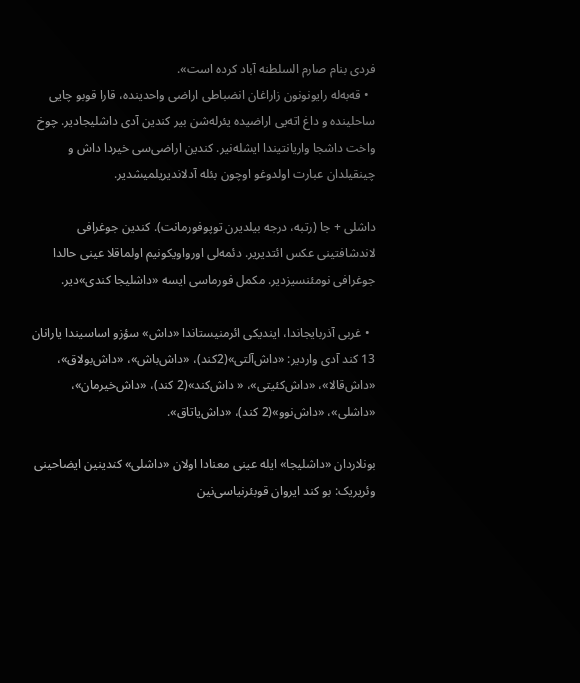فردی بنام صارم السلطنه آباد کرده است».
  • قه‌به‌له رایونونون زاراغان انضباطی اراضی واحدینده، قارا قوبو چایی ساحلینده و داغ اته‌یی اراضیده یئرله‌شن بیر کندین آدی داشلیجادیر. چوخ واخت داشجا واریانتیندا ایشله‌نیر. کندین اراضی‌سی خیردا داش و چینقیلدان عبارت اولدوغو اوچون بئله آدلاندیریلمیشدیر.

داشلی + جا (رتبه، درجه بیلدیرن توپوفورمانت). کندین جوغرافی لاندشافتینی عکس ائتدیریر. دئمه‌لی اورواویکونیم اولماقلا عینی حالدا جوغرافی نومئنسیزدیر. مکمل فورماسی ایسه «داشلیجا کندی»دیر.

  • غربی آذربایجاندا، ایندیکی ائرمنیستاندا «داش» سؤزو اساسیندا یارانان 13 کند آدی واردیر: «داش‌آلتی»(2کند)، «داش‌باش»، «داش‌بولاق»، «داش‌قالا»، «داش‌کئیتی»، « داش‌کند»(2 کند)، «داش‌خیرمان»، «داشلی»، «داش‌نوو»(2 کند)، «داش‌یاتاق».

بونلاردان «داشلیجا» ایله عینی معنادا اولان «داشلی» کندینین ایضاحینی وئریریک: بو کند ایروان قوبئرنیاسی‌نین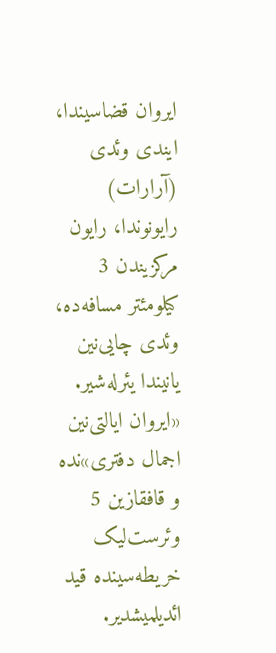ایروان قضاسیندا، ایندی وئدی (آرارات) رایونوندا، رایون مرکزیندن 3 کیلومئتر مسافه‌ده، وئدی چایی‌نین یانیندا یئرله‌شیر. «ایروان ایالتی‌نین اجمال دفتری»نده و قافقازین 5 وئرست‌لیک خریطه‌سینده قید ائدیلمیشدیر.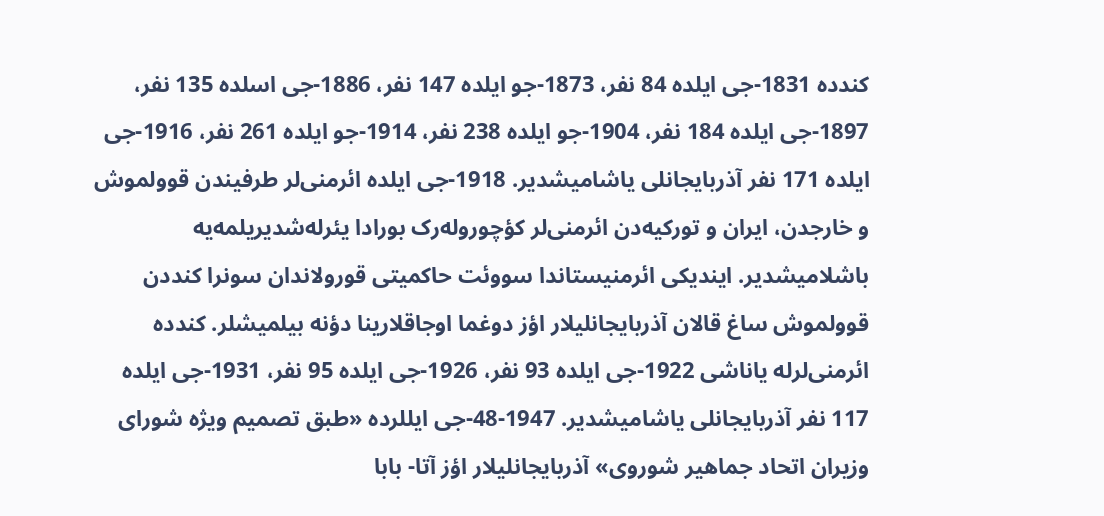کندده 1831-جی ایلده 84 نفر، 1873-جو ایلده 147 نفر، 1886-جی اسلده 135 نفر، 1897-جی ایلده 184 نفر، 1904-جو ایلده 238 نفر، 1914-جو ایلده 261 نفر، 1916-جی ایلده 171 نفر آذربایجانلی یاشامیشدیر. 1918-جی ایلده ائرمنی‌لر طرفیندن قوولموش و خارجدن، ایران و تورکیه‌دن ائرمنی‌لر کؤچوروله‌رک بورادا یئرله‌شدیریلمه‌یه باشلامیشدیر. ایندیکی ائرمنیستاندا سووئت حاکمیتی قورولاندان سونرا کنددن قوولموش ساغ قالان آذربایجانلیلار اؤز دوغما اوجاقلارینا دؤنه بیلمیشلر. کندده ائرمنی‌لرله یاناشی 1922-جی ایلده 93 نفر، 1926-جی ایلده 95 نفر، 1931-جی ایلده 117 نفر آذربایجانلی یاشامیشدیر. 1947-48-جی ایللرده «طبق تصمیم ویژه شورای وزیران اتحاد جماهیر شوروی» آذربایجانلیلار اؤز آتا- بابا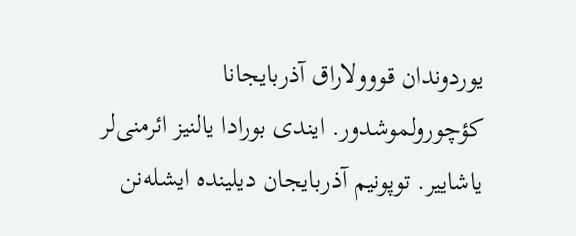یوردوندان قووولاراق آذربایجانا کؤچورولموشدور. ایندی بورادا یالنیز ائرمنی‌لر یاشاییر. توپونیم آذربایجان دیلینده ایشله‌نن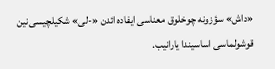«داش» سؤزونه چوخلوق معناسی ایفاده ائدن «-لی» شکیلچیسی‌نین قوشولماسی اساسیندا یارانیب.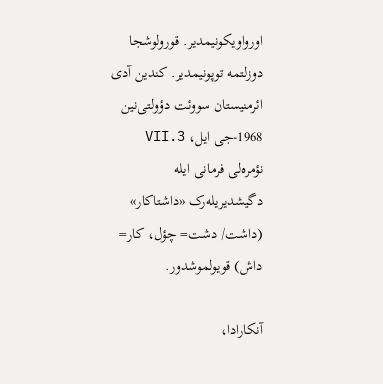اورواویکونیمدیر. قورولوشجا دوزلتمه توپونیمدیر. کندین آدی ائرمنیستان سووئت دؤولتی‌نین 1968-جی ایل، 3.VII نؤمره‌لی فرمانی ایله دگیشدیریله‌رک «داشتاکار» (داشت/ دشت= چؤل، کار= داش) قویولموشدور.

آنکارادا،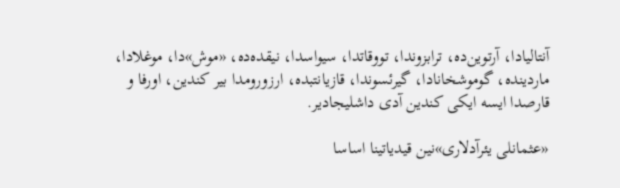آنتالیادا، آرتوین‌ده، ترابزوندا، تووقاتدا، سیواسدا، نیقده‌ده، «موش»دا، موغلادا، ماردینده، گوموشخانادا، گیرئسوندا، قازیانتبده، ارزورومدا بیر کندین، اورفا و قارصدا ایسه ایکی کندین آدی داشلیجادیر.

«عثمانلی یئرآدلاری»نین قیدیاتینا اساسا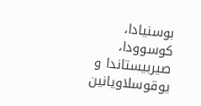بوسنیادا، کوسوودا، صیربیستاندا و یوقوسلاویانین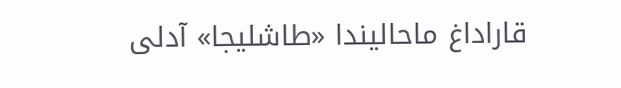قاراداغ ماحالیندا «طاشلیجا» آدلی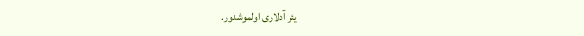یئر آدلاری اولموشدور.